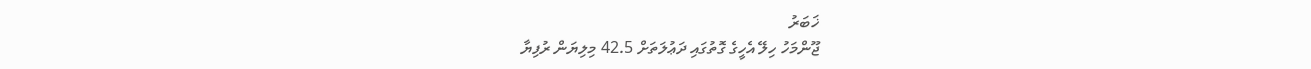ޚަބަރު
ޖޫންމަހު ހިލޭ އެހީގެ ގޮތުގައި ދަޢުލަތަށް 42.5 މިލިޔަން ރުފިޔާ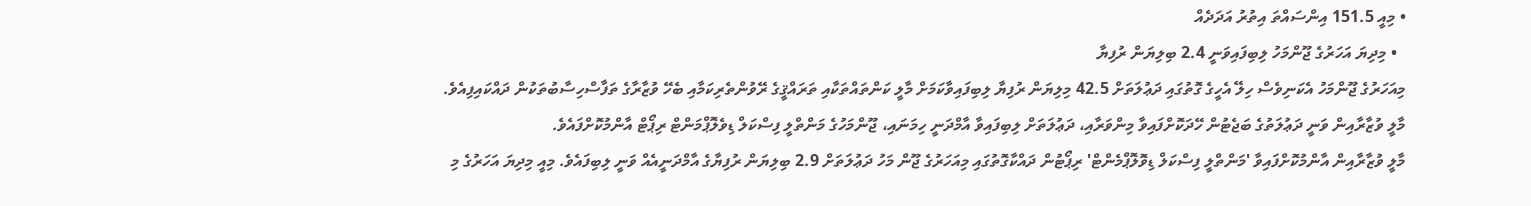• މިއީ 151.5 އިންސައްތަ އިތުރު އަދަދެއް
  • މިދިޔަ އަހަރުގެ ޖޫންމަހު ލިބިފައިވަނީ 2.4 ބިލިޔަން ރުފިޔާ
މިއަހަރުގެ ޖޫންމަހު އެކަނިވެސް ހިލޭ އެހީގެ ގޮތުގައި ދަޢުލަތަށް 42.5 މިލިޔަން ރުފިޔާ ލިބިފައިވާކަމަށް މާލީ ކަންތައްތަކާއި ތަރައްޤީގެ ރޭވުންތެރިކަމާއި ބެހޭ ވުޒާރާގެ ތަފާސްހިސާބުތަކުން ދައްކައިފިއެވެ.
މާލީ ވުޒާރާއިން ވަނީ ދަޢުލަތުގެ ބަޖެޓުން ހޭދަކޮށްފައިވާ މިންވަރާއި، ދަޢުލަތަށް ލިބިފައިވާ އާމްދަނީ ހިމަނައި، ޖޫންމަހުގެ މަންތްލީ ފިސްކަލް ޑިވެލޮޕްމަންޓް ރިޕޯޓް އާންމުކޮށްފައެވެ.
މާލީ ވުޒާރާއިން އާންމުކޮށްފައިވާ 'މަންތްލީ ފިސްކަލް ޑިވޮލޮޕްމެންޓް' ރިޕޯޓުން ދައްކާގޮތުގައި މިއަހަރުގެ ޖޫން މަހު ދަޢުލަތަށް 2.9 ބިލިޔަން ރުފިޔާގެ އާމްދަނީއެއް ވަނީ ލިބިފައެވެ. މިއީ މިދިޔަ އަހަރުގެ މި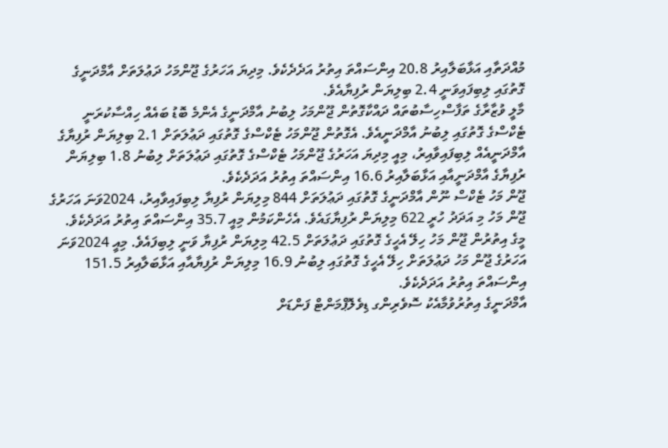މުއްދަތާއި އަޅާބަލާއިރު 20.8 އިންސައްތަ އިތުރު އަދެދެކެވެ. މިދިޔަ އަހަރުގެ ޖޫންމަހު ދަޢުލަތަށް އާމްދަނީގެ ގޮތުގައި ލިބިފައިވަނީ 2.4 ބިލިޔަން ރުފިޔާއެވެ.
މާލީ ވުޒާރާގެ ތަފާސްހިސާބުތައް ދައްކާގޮތުން ޖޫންމަހު ލިބުނު އާމްދަނީގެ އެންމެ ބޮޑު ބައެއް ހިއްސާކުރަނީ ޓެކްސްގެ ގޮތުގައި ލިބުނު އާމްދަނީއެވެ. އެގޮތުން ޖޫންމަހު ޓެކްސްގެ ގޮތުގައި ދަޢުލަތަށް 2.1 ބިލިޔަން ރުފިޔާގެ އާމްދަނީއެއް ލިބިފައިވާއިރު، މިއީ މިދިޔަ އަހަރުގެ ޖޫންމަހު ޓެކްސްގެ ގޮތުގައި ދަޢުލަތަށް ލިބުނު 1.8 ބިލިޔަން ރުފިޔާގެ އާމްދަނީއާއި އަޅާބަލާއިރު 16.6 އިންސައްތަ އިތުރު އަދަދެކެވެ.
ޖޫން މަހު ޓެކްސް ނޫން އާމްދަނީގެ ގޮތުގައި ދަޢުލަތަށް 844 މިލިޔަން ރުފިޔާ ލިބިފައިވާއިރު، 2024ވަނަ އަހަރުގެ ޖޫން މަހު މި އަދަދު ހުރީ 622 މިލިޔަން ރުފިޔާގައެވެ. އެހެންކަމުން މިއީ 35.7 އިންސައްތަ އިތުރު އަދަދެކެވެ. މީގެ އިތުރުން ޖޫން މަހު ހިލޭ އެހީގެ ގޮތުގައި ދަޢުލަތަށް 42.5 މިލިޔަން ރުފިޔާ ވަނީ ލިބިފައެވެ. މިއީ 2024ވަނަ އަހަރުގެ ޖޫން މަހު ދަޢުލަތަށް ހިލޭ އެހީގެ ގޮތުގައި ލިބުނު 16.9 މިލިޔަން ރުފިޔާއާއި އަޅާބަލާއިރު 151.5 އިންސައްތަ އިތުރު އަދަދެކެވެ.
އާމްދަނީގެ އިތުރުވުމާއެކު ސޮވެރިންގ ޑިވެލޮޕްމަންޓް ފަންޑަށް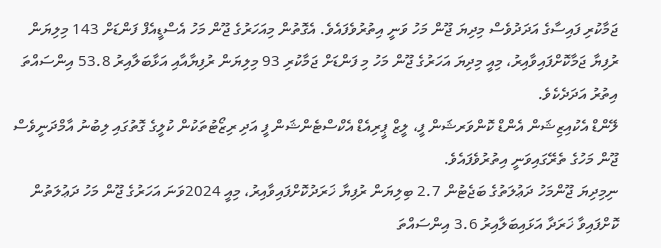ޖަމާކުރި ފައިސާގެ އަދަދުވެސް މިދިޔަ ޖޫން މަހު ވަނީ އިތުރުވެފައެވެ. އެގޮތުން މިއަހަރުގެ ޖޫން މަހު އެސްޑީއެފް ފަންޑަށް 143 މިލިޔަން ރުފިޔާ ޖަމާކޮށްފައިވާއިރު، މިއީ މިދިޔަ އަހަރުގެ ޖޫން މަހު މި ފަންޑަށް ޖަމާކުރި 93 މިލިޔަން ރުފިޔާއާއި އަޅާބަލާއިރު 53.8 އިންސައްތަ އިތުރު އަދަދެކެވެ.
ލޭންޑް އެކުއިޒިޝަން އެންޑް ކޮންވަރޝަން ފީ، ލީޒް ޕީރިއެޑް އެކްސްޓެންޝަން ފީ އަދި ރިޒޯޓުތަކުން ކުލީގެ ގޮތުގައި ލިބުނު އާމްދަނީވެސް ޖޫން މަހުގެ ތެރޭގައިވަނީ އިތުރުވެފައެވެ.
ނިމިދިޔަ ޖޫންމަހު ދަޢުލަތުގެ ބަޖެޓުން 2.7 ބިލިޔަން ރުފިޔާ ޚަރަދުކޮށްފައިވާއިރު، މިއީ 2024ވަނަ އަހަރުގެ ޖޫން މަހު ދަޢުލަތުން ކޮށްފައިވާ ޚަރަދާ އަޅައިބަލާއިރު 3.6 އިންސައްތަ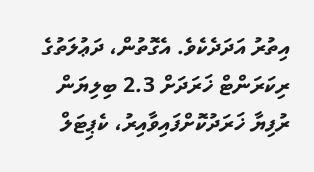އިތުރު އަދަދެކެވެ. އެގޮތުން، ދަޢުލަތުގެ ރިކަރަންޓް ޚަރަދަށް 2.3 ބިލިޔަން ރުފިޔާ ޚަރަދުކޮށްފައިވާއިރު، ކެޕިޓަލް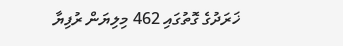ޚަރަދުގެ ގޮތުގައި 462 މިލިޔަން ރުފިޔާ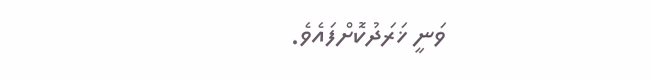ވަނީ ޚަރަދުކޮށްފައެވެ.